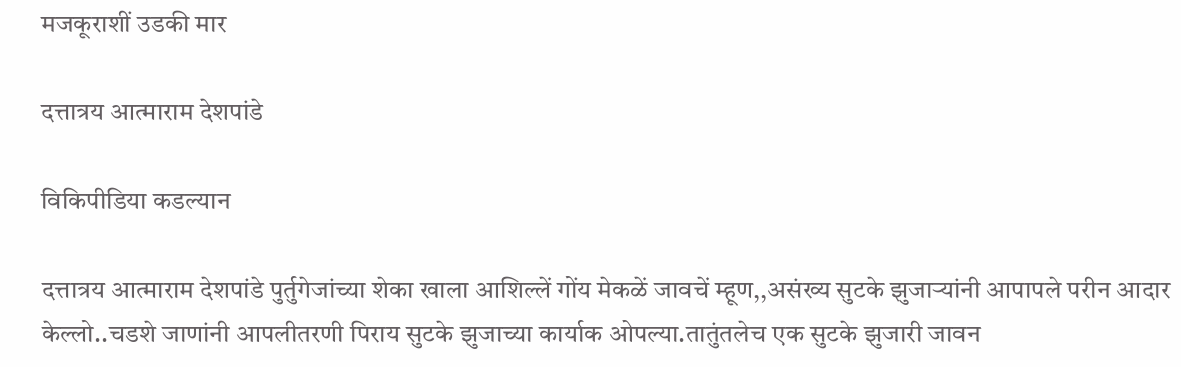मजकूराशीं उडकी मार

दत्तात्रय आत्माराम देशपांडे

विकिपीडिया कडल्यान

दत्तात्रय आत्माराम देशपांडे पुर्तुगेजांच्या शेका खाला आशिल्लें गोंय मेकळें जावचें म्हूण,,असंख्य सुटके झुजाऱ्यांनी आपापले परीन आदार केल्लो..चडशे जाणांनी आपलीतरणी पिराय सुटके झुजाच्या कार्याक ओपल्या.तातुंतलेच एक सुटके झुजारी जावन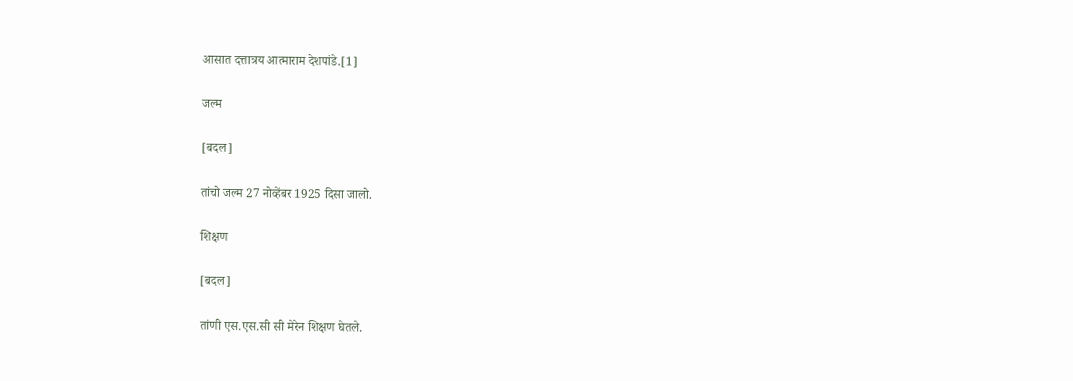आसात दत्तात्रय आत्माराम देशपांडे.[1]

जल्म

[बदल]

तांचो जल्म 27 नोव्हेंबर 1925 दिसा जालो.

शिक्षण

[बदल]

तांणी एस.एस.सी सी मेरेन शिक्षण घेतले.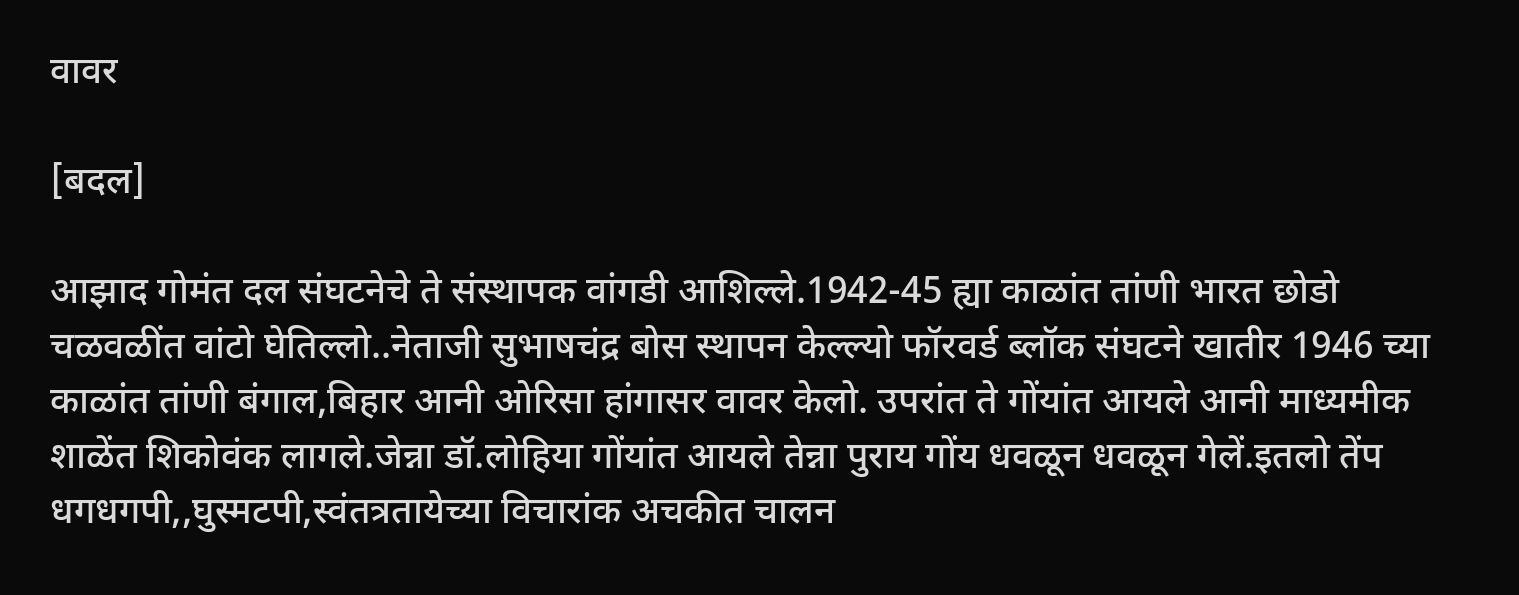वावर

[बदल]

आझाद गोमंत दल संघटनेचे ते संस्थापक वांगडी आशिल्ले.1942-45 ह्या काळांत तांणी भारत छोडो चळवळींत वांटो घेतिल्लो..नेताजी सुभाषचंद्र बोस स्थापन केल्ल्यो फॉरवर्ड ब्लॉक संघटने खातीर 1946 च्या काळांत तांणी बंगाल,बिहार आनी ओरिसा हांगासर वावर केलो. उपरांत ते गोंयांत आयले आनी माध्यमीक शाळेंत शिकोवंक लागले.जेन्ना डॉ.लोहिया गोंयांत आयले तेन्ना पुराय गोंय धवळून धवळून गेलें.इतलो तेंप धगधगपी,,घुस्मटपी,स्वंतत्रतायेच्या विचारांक अचकीत चालन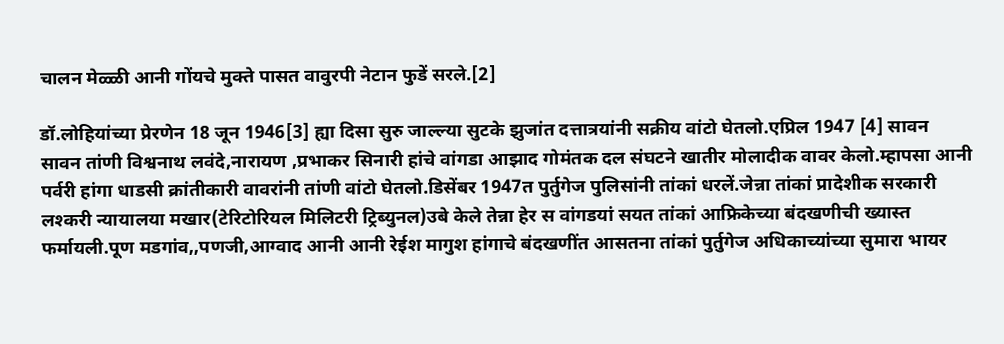चालन मेळ्ळी आनी गोंयचे मुक्ते पासत वावुरपी नेटान फुडें सरले.[2]

डॉ.लोहियांच्या प्रेरणेन 18 जून 1946[3] ह्या दिसा सुरु जाल्ल्या सुटके झुजांत दत्तात्रयांनी सक्रीय वांटो घेतलो.एप्रिल 1947 [4] सावन सावन तांणी विश्वनाथ लवंदे,नारायण ,प्रभाकर सिनारी हांचे वांगडा आझाद गोमंतक दल संघटने खातीर मोलादीक वावर केलो.म्हापसा आनी पर्वरी हांगा धाडसी क्रांतीकारी वावरांनी तांणी वांटो घेतलो.डिसेंबर 1947त पुर्तुगेज पुलिसांनी तांकां धरलें.जेन्ना तांकां प्रादेशीक सरकारी लश्करी न्यायालया मखार(टेरिटोरियल मिलिटरी ट्रिब्युनल)उबे केले तेन्ना हेर स वांगडयां सयत तांकां आफ्रिकेच्या बंदखणीची ख्यास्त फर्मायली.पूण मडगांव,,पणजी,आग्वाद आनी आनी रेईश मागुश हांगाचे बंदखणींत आसतना तांकां पुर्तुगेज अधिकाच्यांच्या सुमारा भायर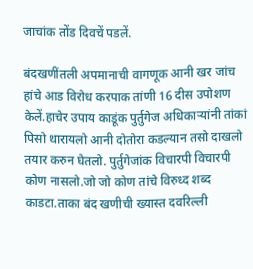जाचांक तोंड दिवचें पडलें.

बंदखणींतली अपमानाची वागणूक आनी खर जांच हांचे आड विरोध करपाक तांणी 16 दीस उपोशण केलें.हाचेर उपाय काडूंक पुर्तुगेज अधिकाऱ्यांनी तांकां पिसो थारायलो आनी दोतोरा कडल्यान तसो दाखलो तयार करुन घेतलो. पुर्तुगेजांक विचारपी विचारपी कोण नासलो.जो जो कोण तांचे विरुध्द शब्द काडटा.ताका बंद खणीची ख्यास्त दवरिल्ली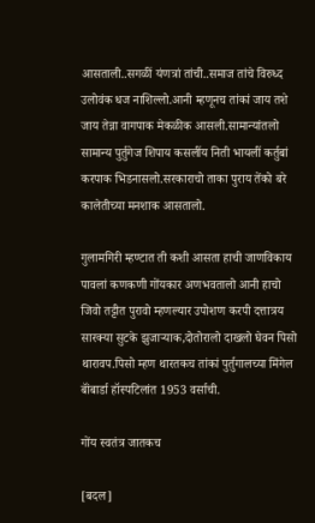आसताली..सगळीं यंणत्रां तांची..समाज तांचे विरुध्द उलोवंक धज नाशिल्लो.आनी म्हणूनच तांकां जाय तशे जाय तेन्ना वागपाक मेकळीक आसली.सामान्यांतलो सामान्य पुर्तुगेज शिपाय कसलींय निती भायलीं कर्तुबां करपाक भिडनासलो.सरकाराचो ताका पुराय तेंको बरे कालेतीच्या मनशाक आसतालो.

गुलामगिरी म्हण्टात ती कशी आसता हाची जाणविकाय पावलां कणकणी गोंयकार अणभवतालो आनी हाचो जिवो तट्टीत पुरावो म्हणल्यार उपोशण करपी दत्तात्रय सारक्या सुटके झुजाऱ्याक,दोतोरालो दाखलो घेवन पिसो थारावप.पिसो म्हण थारतकच तांकां पुर्तुगालच्या मिंगेल बॉंबार्डा हॉस्पटिलांत 1953 वर्साची.

गोंय स्वतंत्र जातकच

[बदल]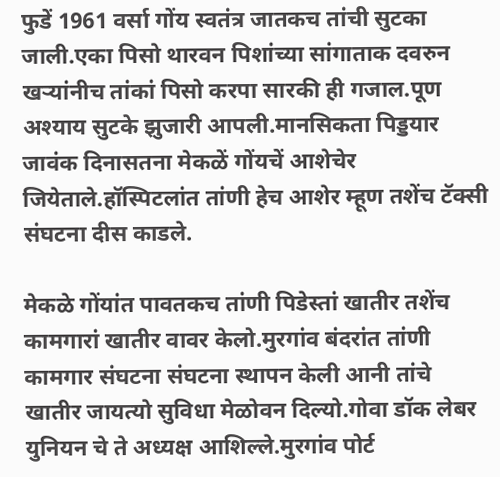फुडें 1961 वर्सा गोंय स्वतंत्र जातकच तांची सुटका जाली.एका पिसो थारवन पिशांच्या सांगाताक दवरुन खऱ्यांनीच तांकां पिसो करपा सारकी ही गजाल.पूण अश्याय सुटके झुजारी आपली.मानसिकता पिड्डयार जावंक दिनासतना मेकळें गोंयचें आशेचेर जियेताले.हॉस्पिटलांत तांणी हेच आशेर म्हूण तशेंच टॅक्सी संघटना दीस काडले.

मेकळे गोंयांत पावतकच तांणी पिडेस्तां खातीर तशेंच कामगारां खातीर वावर केलो.मुरगांव बंदरांत तांणी कामगार संघटना संघटना स्थापन केली आनी तांचे खातीर जायत्यो सुविधा मेळोवन दिल्यो.गोवा डॉक लेबर युनियन चे ते अध्यक्ष आशिल्ले.मुरगांव पोर्ट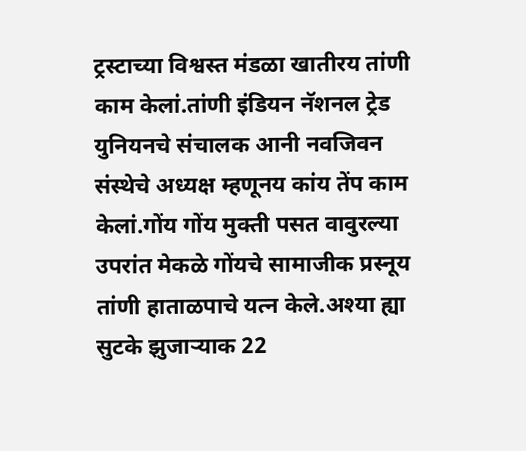ट्रस्टाच्या विश्वस्त मंडळा खातीरय तांणी काम केलां.तांणी इंडियन नॅशनल ट्रेड युनियनचे संचालक आनी नवजिवन संस्थेचे अध्यक्ष म्हणूनय कांय तेंप काम केलां.गोंय गोंय मुक्ती पसत वावुरल्या उपरांत मेकळे गोंयचे सामाजीक प्रस्नूय तांणी हाताळपाचे यत्न केले.अश्या ह्या सुटके झुजाऱ्याक 22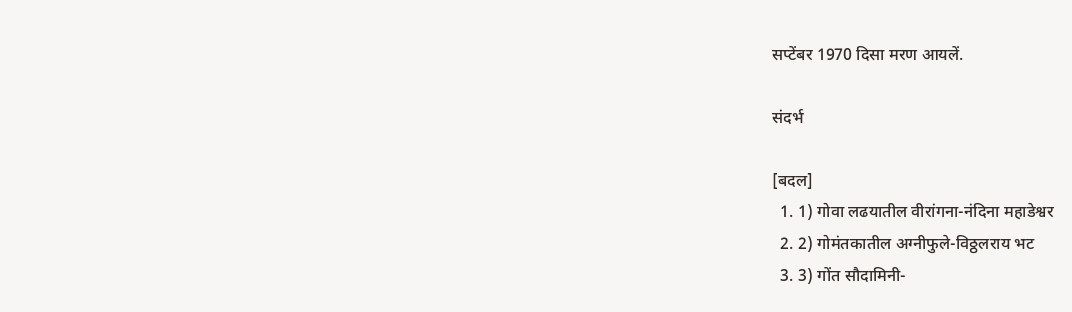सप्टेंबर 1970 दिसा मरण आयलें.

संदर्भ

[बदल]
  1. 1) गोवा लढयातील वीरांगना-नंदिना महाडेश्वर
  2. 2) गोमंतकातील अग्नीफुले-विठ्ठलराय भट
  3. 3) गोंत सौदामिनी-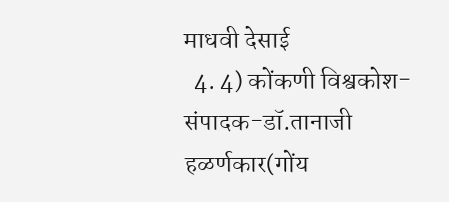माधवी देसाई
  4. 4) कोंकणी विश्वकोश-संपादक-डॉ.तानाजी हळर्णकार(गोंय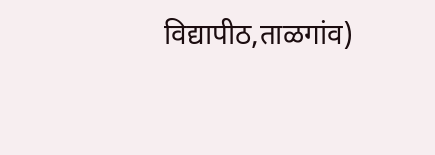विद्यापीठ,ताळगांव)